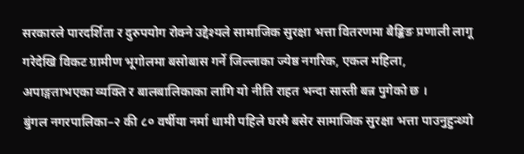सरकारले पारदर्शिता र दुरुपयोग रोक्ने उद्देश्यले सामाजिक सुरक्षा भत्ता वितरणमा बैङ्किङ प्रणाली लागू गरेदेखि विकट ग्रामीण भूगोलमा बसोबास गर्ने जिल्लाका ज्येष्ठ नगरिक, एकल महिला, अपाङ्गताभएका व्यक्ति र बालबालिकाका लागि यो नीति राहत भन्दा सास्ती बन्न पुगेको छ ।
बुंगल नगरपालिका–२ की ८० वर्षीया नर्मा धामी पहिले घरमै बसेर सामाजिक सुरक्षा भत्ता पाउनुहुन्थ्यो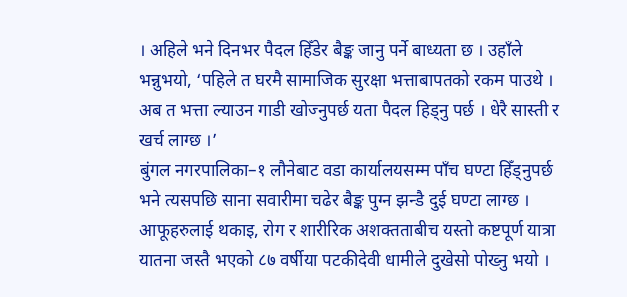। अहिले भने दिनभर पैदल हिँडेर बैङ्क जानु पर्ने बाध्यता छ । उहाँले भन्नुभयो, ‘पहिले त घरमै सामाजिक सुरक्षा भत्ताबापतको रकम पाउथे । अब त भत्ता ल्याउन गाडी खोज्नुपर्छ यता पैदल हिड्नु पर्छ । धेरै सास्ती र खर्च लाग्छ ।’
बुंगल नगरपालिका–१ लौनेबाट वडा कार्यालयसम्म पाँच घण्टा हिँड्नुपर्छ भने त्यसपछि साना सवारीमा चढेर बैङ्क पुग्न झन्डै दुई घण्टा लाग्छ । आफूहरुलाई थकाइ, रोग र शारीरिक अशक्तताबीच यस्तो कष्टपूर्ण यात्रा यातना जस्तै भएको ८७ वर्षीया पटकीदेवी धामीले दुखेसो पोख्नु भयो ।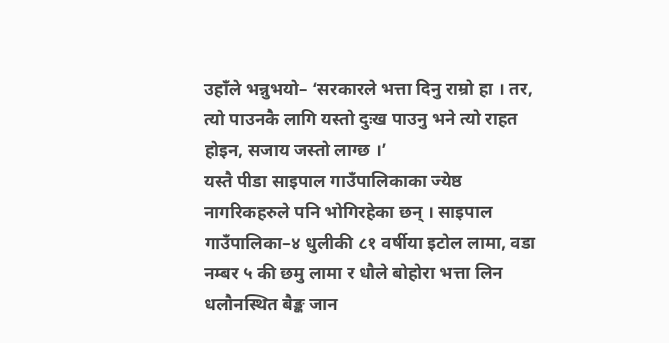उहाँले भन्नुभयो– ‘सरकारले भत्ता दिनु राम्रो हा । तर, त्यो पाउनकै लागि यस्तो दुःख पाउनु भने त्यो राहत होइन, सजाय जस्तो लाग्छ ।’
यस्तै पीडा साइपाल गाउँपालिकाका ज्येष्ठ नागरिकहरुले पनि भोगिरहेका छन् । साइपाल गाउँपालिका–४ धुलीकी ८१ वर्षीया इटोल लामा, वडा नम्बर ५ की छमु लामा र धौले बोहोरा भत्ता लिन धलौनस्थित बैङ्क जान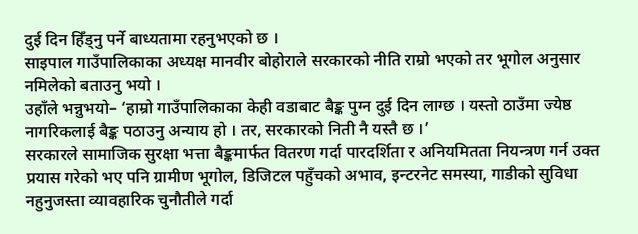दुई दिन हिँड्नु पर्ने बाध्यतामा रहनुभएको छ ।
साइपाल गाउँपालिकाका अध्यक्ष मानवीर बोहोराले सरकारको नीति राम्रो भएको तर भूगोल अनुसार नमिलेको बताउनु भयो ।
उहाँले भन्नुभयो– ‘हाम्रो गाउँपालिकाका केही वडाबाट बैङ्क पुग्न दुई दिन लाग्छ । यस्तो ठाउँमा ज्येष्ठ नागरिकलाई बैङ्क पठाउनु अन्याय हो । तर, सरकारको निती नै यस्तै छ ।’
सरकारले सामाजिक सुरक्षा भत्ता बैङ्कमार्फत वितरण गर्दा पारदर्शिता र अनियमितता नियन्त्रण गर्न उक्त प्रयास गरेको भए पनि ग्रामीण भूगोल, डिजिटल पहुँचको अभाव, इन्टरनेट समस्या, गाडीको सुविधा नहुनुजस्ता व्यावहारिक चुनौतीले गर्दा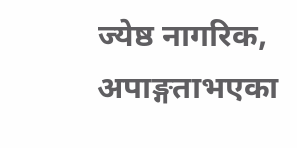ज्येष्ठ नागरिक, अपाङ्गताभएका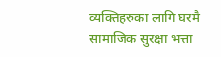व्यक्तिहरुका लागि घरमै सामाजिक सुरक्षा भत्ता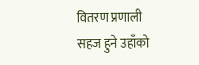वितरण प्रणाली सहज हुने उहाँको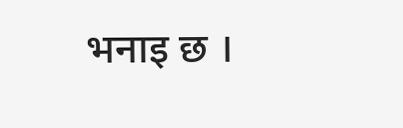भनाइ छ ।